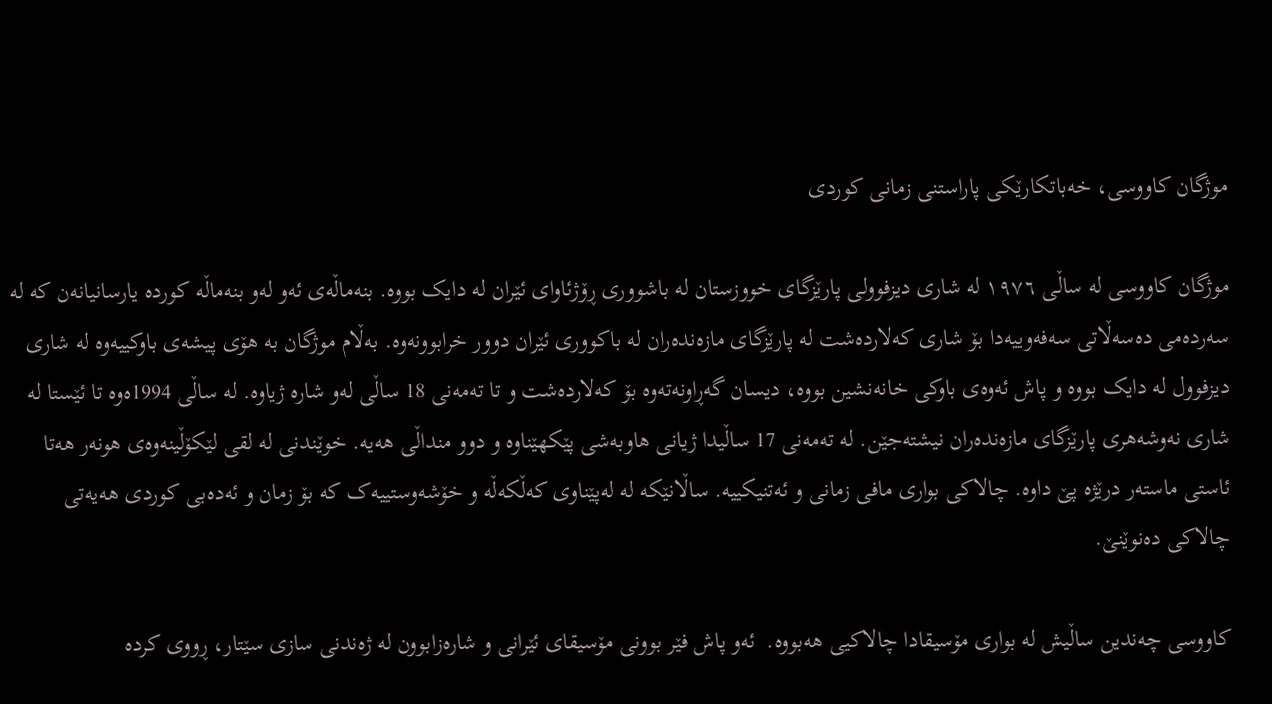موژگان کاووسی، خەباتکارێکی پاراستنی زمانی کوردی

موژگان کاووسی لە ساڵی ١٩٧٦ لە شاری دیزفوولی پارێزگای خووزستان لە باشووری ڕۆژئاوای ئێران لە دایک بووە. بنەماڵەی ئەو لەو بنەماڵە کوردە یارسانیانەن کە لە سەردەمی دەسەڵاتی سەفەوییەدا بۆ شاری کەلاردەشت لە پارێزگای مازەندەران لە باکووری ئێران دوور خرابوونەوە. بەڵام موژگان بە هۆی پیشەی باوکییەوە لە شاری دیزفوول لە دایک بووە و پاش ئەوەی باوکی خانەنشین بووە، دیسان گەڕاونەتەوە بۆ کەلاردەشت و تا تەمەنی 18 ساڵی لەو شارە ژیاوە. لە ساڵی 1994ەوە تا ئێستا لە شاری نەوشەهری پارێزگای مازەندەران نیشتەجێن. لە تەمەنی 17 ساڵیدا ژیانی هاوبەشی پێکهێناوە و دوو منداڵی هەیە. خوێندنی لە لقی لێکۆڵینەوەی هونەر هەتا ئاستی ماستەر درێژە پێ داوە. چالاکی بواری مافی زمانی و ئەتنیکییە. ساڵانێکە لە لەپێناوی کەڵکەڵە و خۆشەوستییەک کە بۆ زمان و ئەدەبی کوردی هەیەتی چالاکی دەنوێنێ.

کاووسی چەندین ساڵیش لە بواری مۆسیقادا چالاکیی هەبووە.  ئەو پاش فێر بوونی مۆسیقای ئێرانی و شارەزابوون لە ژەندنی سازی سێتار، ڕووی کردە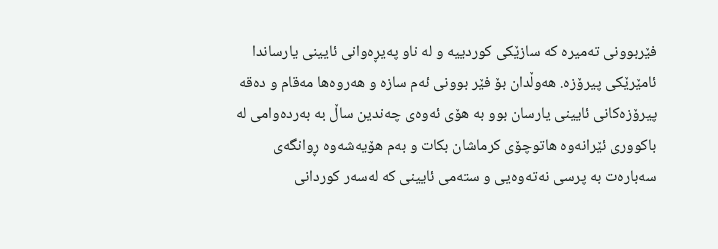فێربوونی تەمیرە کە سازێکی کوردییە و لە ناو پەیڕەوانی ئایینی یارساندا ئامێرێکی پیرۆزە. هەوڵدان بۆ فێر بوونی ئەم سازە و هەروەها مەقام و دەقە پیرۆزەکانی ئایینی یارسان بوو بە هۆی ئەوەی چەندین ساڵ بە بەردەوامی لە باکووری ئێرانەوە هاتوچۆی کرماشان بکات و بەم هۆیەشەوە ڕوانگەی سەبارەت بە پرسی نەتەوەیی و ستەمی ئایینی کە لەسەر کوردانی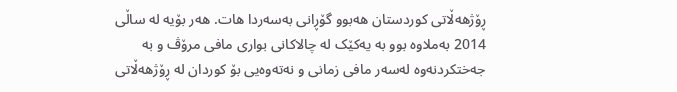ڕۆژهەڵاتی کوردستان هەبوو گۆڕانی بەسەردا هات. هەر بۆیە لە ساڵی 2014 بەملاوە بوو بە یەکێک لە چالاکانی بواری مافی مرۆڤ و بە جەختکردنەوە لەسەر مافی زمانی و نەتەوەیی بۆ کوردان لە ڕۆژهەڵاتی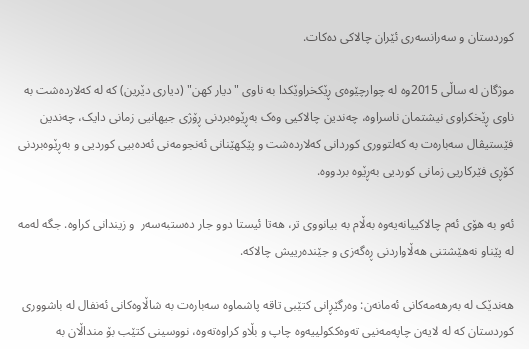کوردستان و سەرانسەری ئێران چالاکی دەکات.

موژگان لە ساڵی 2015وە لە چوارچێوەی ڕێکخراوێکدا بە ناوی "دیار کهن" (دیاری دێرین) کە لە کەلاردەشت بە ناوی ڕێخکراوی نیشتمان ناسراوە، چەندین چالاکیی وەک بەڕێوەبردنی ڕۆژی جیهانیی زمانی دایک، چەندین فێستیڤال سەبارەت بە کەلتووری کوردانی کەلاردەشت و پێکهێنانی ئەنجومەنی ئەدەبیی کوردیی و بەڕێوەبردنی کۆڕی فێرکاریی زمانی کوردیی بەڕێوە بردووە.

ئەو بە هۆی ئەم چالاکییانەیەوە بەڵام بە بیانووی تر، هەتا ئیستا دوو جار دەستبەسەر  و زیندانی کراوە. جگە لەمە لە پێناو نەهێشتنی هەڵاواردنی ڕەگەزی و جێندەرییش چالاکە.

هەندێک لە بەرهەمەکانی ئەمانەن: وەرگێڕانی کتێبی تاقە پاشماوە سەبارەت بە شاڵاوەکانی ئەنفال لە باشووری کوردستان کە لە لایەن چاپەمەنیی تەوەککولییەوە چاپ و بڵاو کراوەتەوە، نووسینی کتێب بۆ منداڵان بە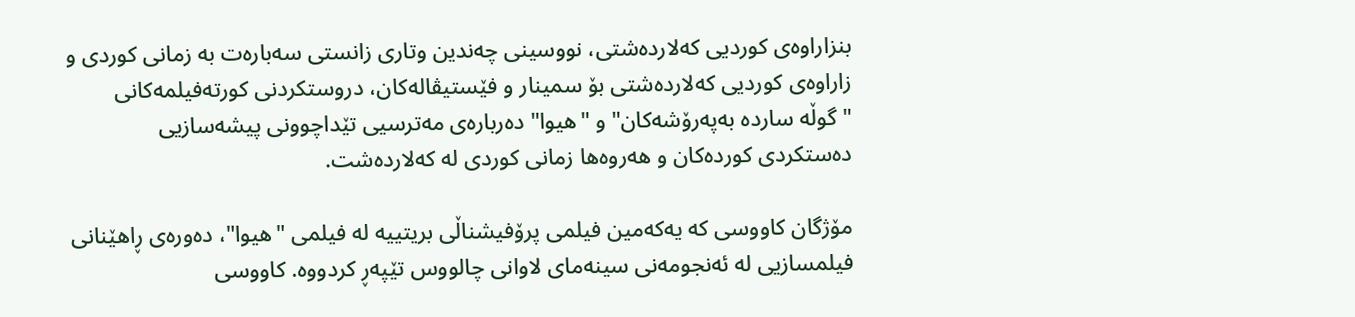بنزاراوەی کوردیی کەلاردەشتی، نووسینی چەندین وتاری زانستی سەبارەت بە زمانی کوردی و زاراوەی کوردیی کەلاردەشتی بۆ سمینار و فێستیڤالەکان، دروستکردنی کورتەفیلمەکانی "گوڵە ساردە بەپەرۆشەکان" و "هیوا" دەربارەی مەترسیی تێداچوونی پیشەسازیی دەستکردی کوردەکان و هەروەها زمانی کوردی لە کەلاردەشت.

مۆژگان کاووسی کە یەکەمین فیلمی پرۆفیشناڵی بریتییە لە فیلمی "هیوا"، دەورەی ڕاهێنانی فیلمسازیی لە ئەنجومەنی سینەمای لاوانی چالووس تێپەڕ کردووە. کاووسی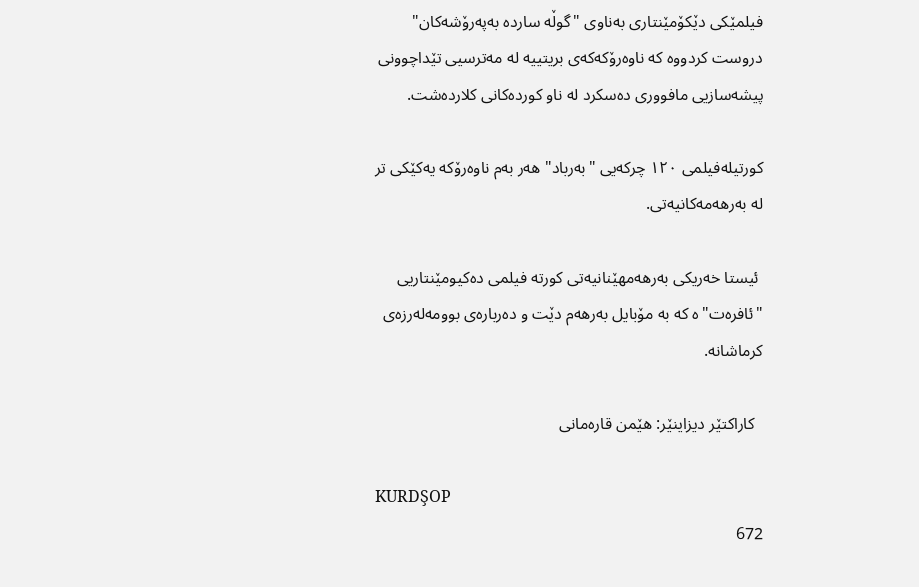فیلمێکی دێکۆمێنتاری بەناوی "گوڵە ساردە بەپەرۆشەکان" دروست کردووە کە ناوەرۆکەکەی بریتییە لە مەترسیی تێداچوونی پیشەسازیی مافووری دەسکرد لە ناو کوردەکانی کلاردەشت.

کورتیلەفیلمی ١٢٠ چرکەیی "بەرباد" هەر بەم ناوەرۆکە یەکێکی تر لە بەرهەمەکانیەتی.

 ئیستا خەریکی بەرهەمهێنانیەتی کورتە فیلمی دەکیومێنتاریی "ئافرەت"ە کە بە مۆبایل بەرهەم دێت و دەربارەی بوومەلەرزەی کرماشانە.

  کاراکتێر دیزاینێر: هێمن قارەمانی

KURDŞOP
672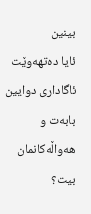بینین
ئایا دەتهەوێت ئاگاداری دوایین بابەت و هەواڵەکانمان بیت؟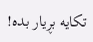تکایە بڕیار بدە!